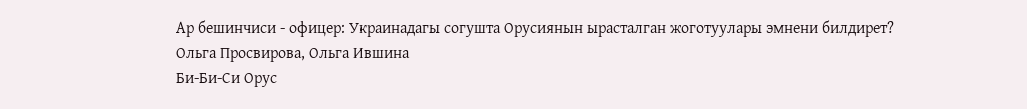Ар бешинчиси - офицер: Украинадагы согушта Орусиянын ырасталган жоготуулары эмнени билдирет?
Ольга Просвирова, Ольга Ившина
Би-Би-Си Орус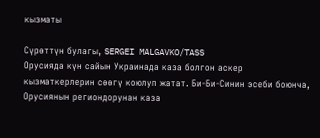кызматы

Сүрөттүн булагы, SERGEI MALGAVKO/TASS
Орусияда күн сайын Украинада каза болгон аскер кызматкерлерин сөөгү коюлуп жатат. Би-Би-Синин эсеби боюнча, Орусиянын региондорунан каза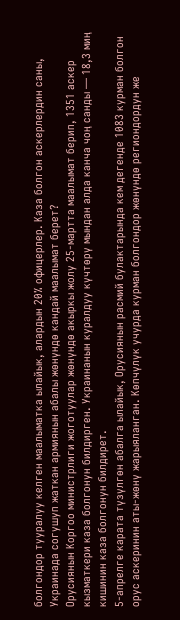болгондор тууралуу келген маалыматка ылайык, алардын 20% офицерлер. Каза болгон аскерлердин саны, Украинада согушуп жаткан армиянын абалы жөнүндө кандай маалымат берет?
Орусиянын Коргоо министрлиги жоготуулар жөнүндө акыркы жолу 25-мартта маалымат берип, 1351 аскер кызматкери каза болгонун билдирген. Украинанын куралдуу күчтөрү мындан алда канча чоң санды — 18,3 миң кишинин каза болгонун билдирет.
5-апрелге карата түзүлгөн абалга ылайык, Орусиянын расмий булактарында кем дегенде 1083 курман болгон орус аскеринин аты-жөнү жарыяланган. Көпчүлүк учурда курман болгондор жөнүндө региондордун же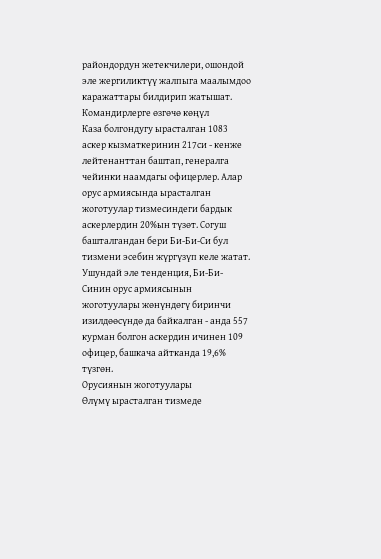райондордун жетекчилери, ошондой эле жергиликтүү жалпыга маалымдоо каражаттары билдирип жатышат.
Командирлерге өзгөчө көңүл
Каза болгондугу ырасталган 1083 аскер кызматкеринин 217си - кенже лейтенанттан баштап, генералга чейинки наамдагы офицерлер. Алар орус армиясында ырасталган жоготуулар тизмесиндеги бардык аскерлердин 20%ын түзөт. Согуш башталгандан бери Би-Би-Си бул тизмени эсебин жүргүзүп келе жатат.
Ушундай эле тенденция, Би-Би-Синин орус армиясынын жоготуулары жөнүндөгү биринчи изилдөөсүндө да байкалган - анда 557 курман болгон аскердин ичинен 109 офицер, башкача айтканда 19,6% түзгөн.
Орусиянын жоготуулары
Өлүмү ырасталган тизмеде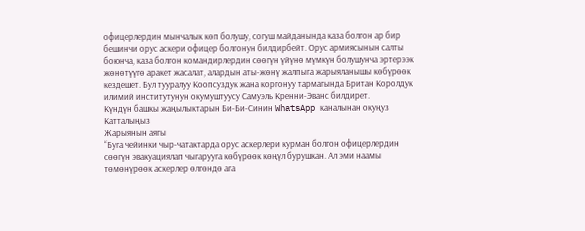офицерлердин мынчалык көп болушу, согуш майданында каза болгон ар бир бешинчи орус аскери офицер болгонун билдирбейт. Орус армиясынын салты боюнча, каза болгон командирлердин сөөгүн үйүнө мүмкүн болушунча эртерээк жөнөтүүгө аракет жасалат, алардын аты-жөнү жалпыга жарыяланышы көбүрөөк кездешет. Бул тууралуу Коопсуздук жана коргонуу тармагында Британ Королдук илимий институтунун окумуштуусу Самуэль Кренни-Эванс билдирет.
Күндүн башкы жаңылыктарын Би-Би-Синин WhatsApp каналынан окуңуз
Катталыңыз
Жарыянын аягы
“Буга чейинки чыр-чатактарда орус аскерлери курман болгон офицерлердин сөөгүн эвакуациялап чыгарууга көбүрөөк көңүл бурушкан. Ал эми наамы төмөнүрөөк аскерлер өлгөндө ага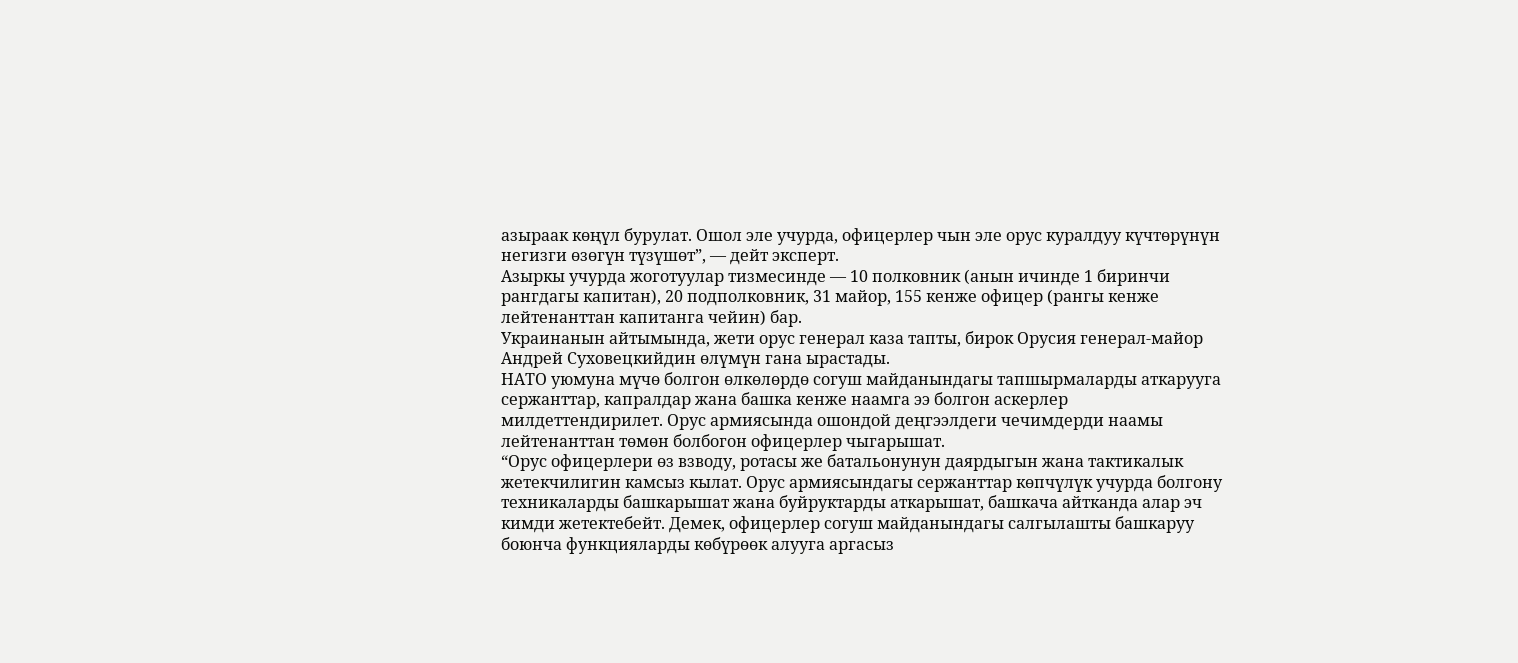азыраак көңүл бурулат. Ошол эле учурда, офицерлер чын эле орус куралдуу күчтөрүнүн негизги өзөгүн түзүшөт”, — дейт эксперт.
Азыркы учурда жоготуулар тизмесинде — 10 полковник (анын ичинде 1 биринчи рангдагы капитан), 20 подполковник, 31 майор, 155 кенже офицер (рангы кенже лейтенанттан капитанга чейин) бар.
Украинанын айтымында, жети орус генерал каза тапты, бирок Орусия генерал-майор Андрей Суховецкийдин өлүмүн гана ырастады.
НАТО уюмуна мүчө болгон өлкөлөрдө согуш майданындагы тапшырмаларды аткарууга сержанттар, капралдар жана башка кенже наамга ээ болгон аскерлер милдеттендирилет. Орус армиясында ошондой деңгээлдеги чечимдерди наамы лейтенанттан төмөн болбогон офицерлер чыгарышат.
“Орус офицерлери өз взводу, ротасы же батальонунун даярдыгын жана тактикалык жетекчилигин камсыз кылат. Орус армиясындагы сержанттар көпчүлүк учурда болгону техникаларды башкарышат жана буйруктарды аткарышат, башкача айтканда алар эч кимди жетектебейт. Демек, офицерлер согуш майданындагы салгылашты башкаруу боюнча функцияларды көбүрөөк алууга аргасыз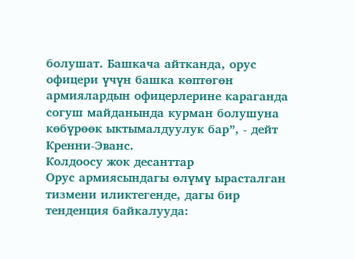болушат. Башкача айтканда, орус офицери үчүн башка көптөгөн армиялардын офицерлерине караганда согуш майданында курман болушуна көбүрөөк ыктымалдуулук бар”, - дейт Кренни-Эванс.
Колдоосу жок десанттар
Орус армиясындагы өлүмү ырасталган тизмени иликтегенде, дагы бир тенденция байкалууда: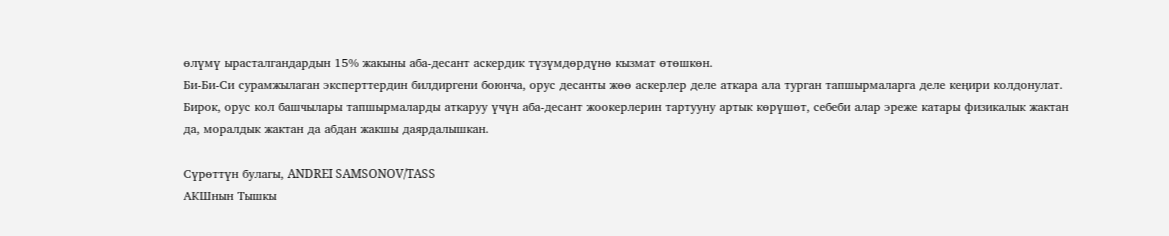өлүмү ырасталгандардын 15% жакыны аба-десант аскердик түзүмдөрдүнө кызмат өтөшкөн.
Би-Би-Си сурамжылаган эксперттердин билдиргени боюнча, орус десанты жөө аскерлер деле аткара ала турган тапшырмаларга деле кеңири колдонулат. Бирок, орус кол башчылары тапшырмаларды аткаруу үчүн аба-десант жоокерлерин тартууну артык көрүшөт, себеби алар эреже катары физикалык жактан да, моралдык жактан да абдан жакшы даярдалышкан.

Сүрөттүн булагы, ANDREI SAMSONOV/TASS
АКШнын Тышкы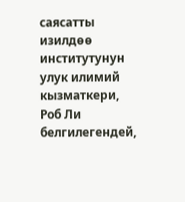саясатты изилдөө институтунун улук илимий кызматкери, Роб Ли белгилегендей,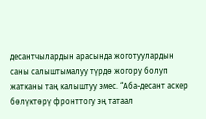десантчылардын арасында жоготуулардын саны салыштымалуу түрдө жогору болуп жатканы таң калыштуу эмес. “Аба-десант аскер бөлүктөрү фронттогу эң татаал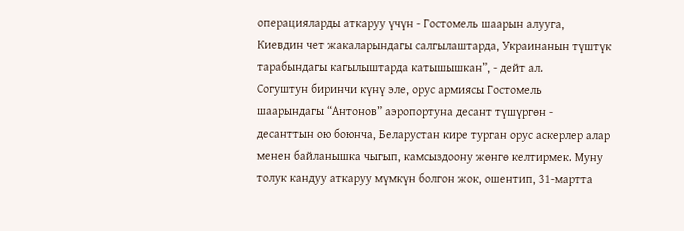операцияларды аткаруу үчүн - Гостомель шаарын алууга, Киевдин чет жакаларындагы салгылаштарда, Украинанын түштүк тарабындагы кагылыштарда катышышкан”, - дейт ал.
Согуштун биринчи күнү эле, орус армиясы Гостомель шаарындагы “Антонов” аэропортуна десант түшүргөн - десанттын ою боюнча, Беларустан кире турган орус аскерлер алар менен байланышка чыгып, камсыздоону жөнгө келтирмек. Муну толук кандуу аткаруу мүмкүн болгон жок, ошентип, 31-мартта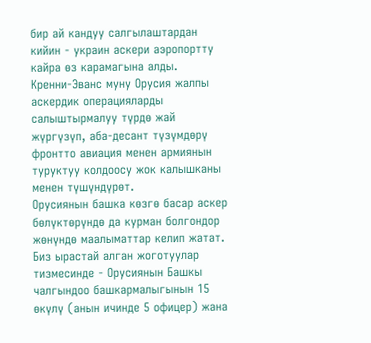бир ай кандуу салгылаштардан кийин - украин аскери аэропортту кайра өз карамагына алды.
Кренни-Эванс муну Орусия жалпы аскердик операцияларды салыштырмалуу түрдө жай жүргүзүп, аба-десант түзүмдөрү фронтто авиация менен армиянын туруктуу колдоосу жок калышканы менен түшүндүрөт.
Орусиянын башка көзгө басар аскер бөлүктөрүндө да курман болгондор жөнүндө маалыматтар келип жатат. Биз ырастай алган жоготуулар тизмесинде - Орусиянын Башкы чалгындоо башкармалыгынын 15 өкүлү (анын ичинде 5 офицер) жана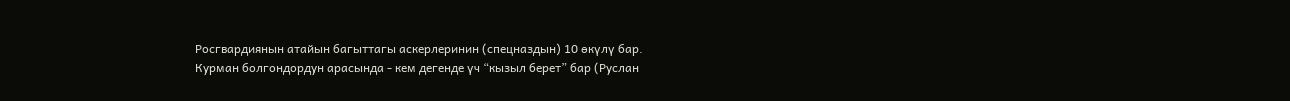Росгвардиянын атайын багыттагы аскерлеринин (спецназдын) 10 өкүлү бар.
Курман болгондордун арасында - кем дегенде үч “кызыл берет” бар (Руслан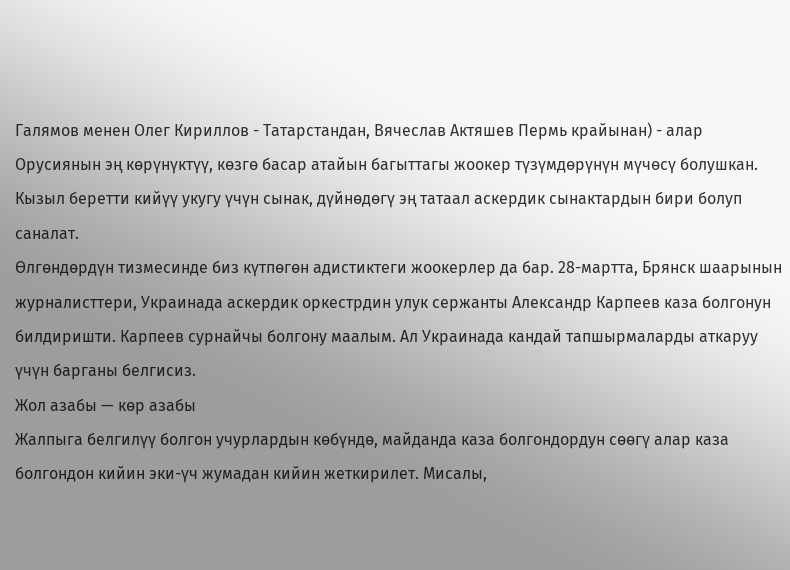Галямов менен Олег Кириллов - Татарстандан, Вячеслав Актяшев Пермь крайынан) - алар Орусиянын эң көрүнүктүү, көзгө басар атайын багыттагы жоокер түзүмдөрүнүн мүчөсү болушкан. Кызыл беретти кийүү укугу үчүн сынак, дүйнөдөгү эң татаал аскердик сынактардын бири болуп саналат.
Өлгөндөрдүн тизмесинде биз күтпөгөн адистиктеги жоокерлер да бар. 28-мартта, Брянск шаарынын журналисттери, Украинада аскердик оркестрдин улук сержанты Александр Карпеев каза болгонун билдиришти. Карпеев сурнайчы болгону маалым. Ал Украинада кандай тапшырмаларды аткаруу үчүн барганы белгисиз.
Жол азабы — көр азабы
Жалпыга белгилүү болгон учурлардын көбүндө, майданда каза болгондордун сөөгү алар каза болгондон кийин эки-үч жумадан кийин жеткирилет. Мисалы,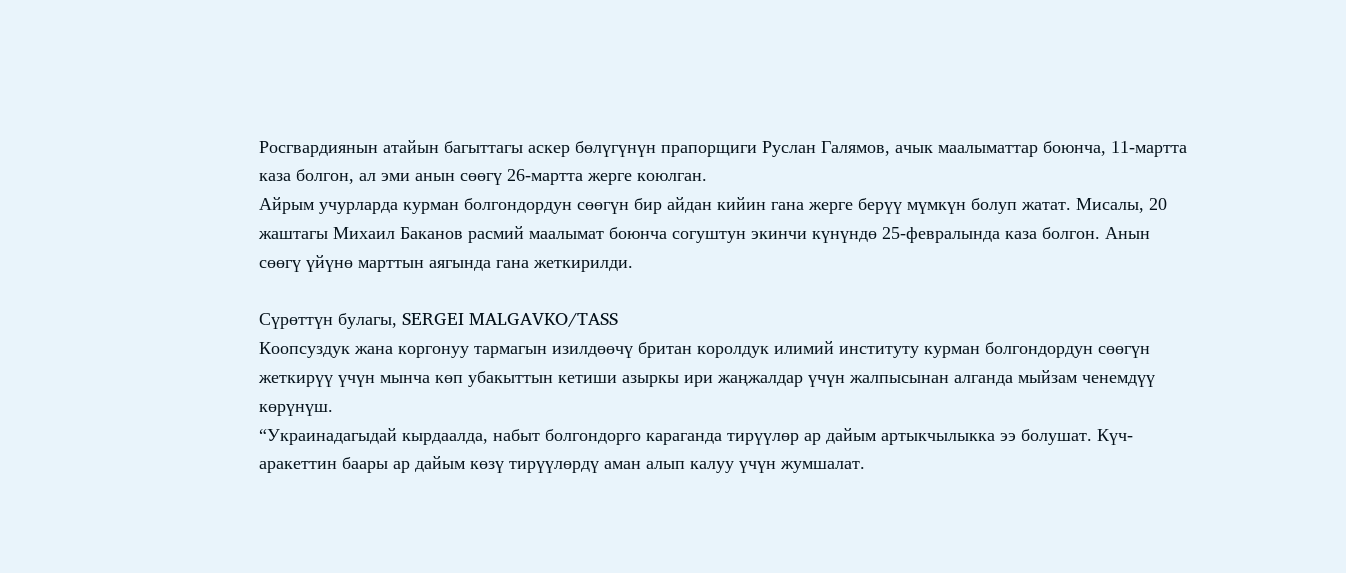Росгвардиянын атайын багыттагы аскер бөлүгүнүн прапорщиги Руслан Галямов, ачык маалыматтар боюнча, 11-мартта каза болгон, ал эми анын сөөгү 26-мартта жерге коюлган.
Айрым учурларда курман болгондордун сөөгүн бир айдан кийин гана жерге берүү мүмкүн болуп жатат. Мисалы, 20 жаштагы Михаил Баканов расмий маалымат боюнча согуштун экинчи күнүндө 25-февралында каза болгон. Анын сөөгү үйүнө марттын аягында гана жеткирилди.

Сүрөттүн булагы, SERGEI MALGAVKO/TASS
Коопсуздук жана коргонуу тармагын изилдөөчү британ королдук илимий институту курман болгондордун сөөгүн жеткирүү үчүн мынча көп убакыттын кетиши азыркы ири жаңжалдар үчүн жалпысынан алганда мыйзам ченемдүү көрүнүш.
“Украинадагыдай кырдаалда, набыт болгондорго караганда тирүүлөр ар дайым артыкчылыкка ээ болушат. Күч-аракеттин баары ар дайым көзү тирүүлөрдү аман алып калуу үчүн жумшалат.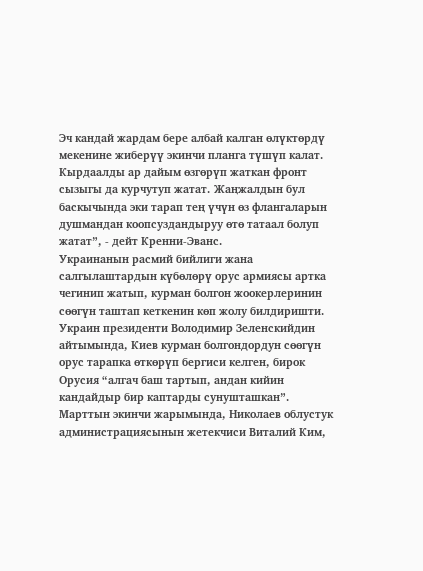Эч кандай жардам бере албай калган өлүктөрдү мекенине жиберүү экинчи планга түшүп калат. Кырдаалды ар дайым өзгөрүп жаткан фронт сызыгы да курчутуп жатат. Жаңжалдын бул баскычында эки тарап тең үчүн өз флангаларын душмандан коопсуздандыруу өтө татаал болуп жатат”, - дейт Кренни-Эванс.
Украинанын расмий бийлиги жана салгылаштардын күбөлөрү орус армиясы артка чегинип жатып, курман болгон жоокерлеринин сөөгүн таштап кеткенин көп жолу билдиришти. Украин президенти Володимир Зеленскийдин айтымында, Киев курман болгондордун сөөгүн орус тарапка өткөрүп бергиси келген, бирок Орусия “алгач баш тартып, андан кийин кандайдыр бир каптарды сунушташкан”.
Марттын экинчи жарымында, Николаев облустук администрациясынын жетекчиси Виталий Ким,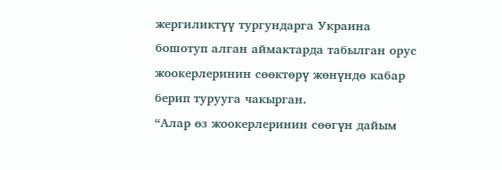жергиликтүү тургундарга Украина бошотуп алган аймактарда табылган орус жоокерлеринин сөөктөрү жөнүндө кабар берип турууга чакырган.
“Алар өз жоокерлеринин сөөгүн дайым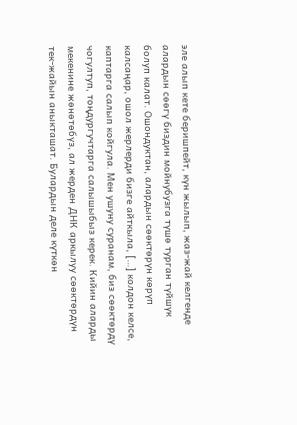эле алып кете беришпейт, күн жылып, жаз-жай келгенде алардын сөөгү биздин мойнубузга түшө турган түйшүк болуп калат. Ошондуктан, алардын сөөктөрүн көрүп калсаңар, ошол жерлерди бизге айткыла, […] колдон келсе, каптарга салып койгула. Мен ушуну суранам, биз сөөктөрдү чогултуп, тоңдургучтарга салышыбыз керек. Кийин аларды мекенине жөнөтөбүз, ал жерден ДНК аркылуу сөөктөрдүн тек-жайын аныкташат. Булардын деле күткөн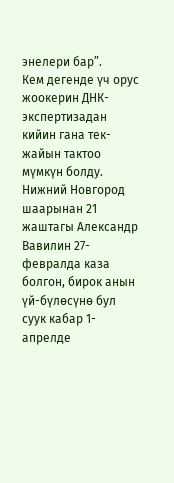энелери бар”.
Кем дегенде үч орус жоокерин ДНК-экспертизадан кийин гана тек-жайын тактоо мүмкүн болду. Нижний Новгород шаарынан 21 жаштагы Александр Вавилин 27-февралда каза болгон, бирок анын үй-бүлөсүнө бул суук кабар 1-апрелде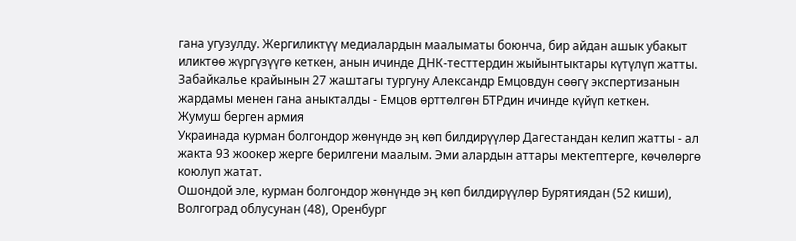гана угузулду. Жергиликтүү медиалардын маалыматы боюнча, бир айдан ашык убакыт иликтөө жүргүзүүгө кеткен, анын ичинде ДНК-тесттердин жыйынтыктары күтүлүп жатты. Забайкалье крайынын 27 жаштагы тургуну Александр Емцовдун сөөгү экспертизанын жардамы менен гана аныкталды - Емцов өрттөлгөн БТРдин ичинде күйүп кеткен.
Жумуш берген армия
Украинада курман болгондор жөнүндө эң көп билдирүүлөр Дагестандан келип жатты - ал жакта 93 жоокер жерге берилгени маалым. Эми алардын аттары мектептерге, көчөлөргө коюлуп жатат.
Ошондой эле, курман болгондор жөнүндө эң көп билдирүүлөр Бурятиядан (52 киши), Волгоград облусунан (48), Оренбург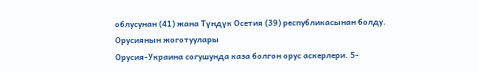облусунан (41) жана Түндүк Осетия (39) республикасынан болду.
Орусиянын жоготуулары
Орусия-Украина согушунда каза болгон орус аскерлери. 5-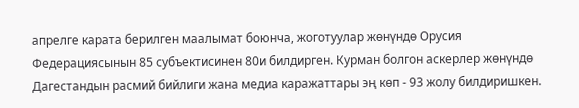апрелге карата берилген маалымат боюнча, жоготуулар жөнүндө Орусия Федерациясынын 85 субъектисинен 80и билдирген. Курман болгон аскерлер жөнүндө Дагестандын расмий бийлиги жана медиа каражаттары эң көп - 93 жолу билдиришкен.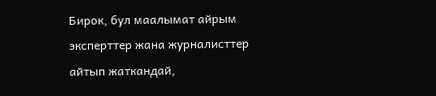Бирок, бул маалымат айрым эксперттер жана журналисттер айтып жаткандай,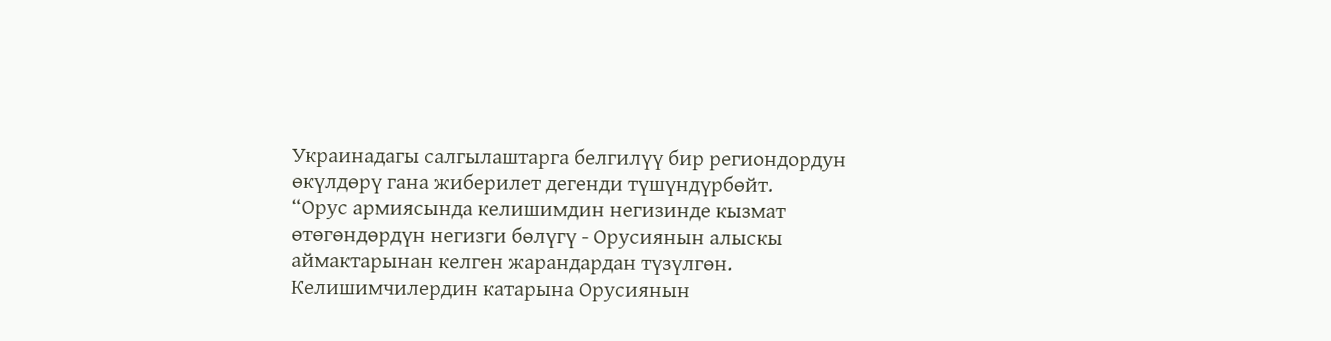Украинадагы салгылаштарга белгилүү бир региондордун өкүлдөрү гана жиберилет дегенди түшүндүрбөйт.
“Орус армиясында келишимдин негизинде кызмат өтөгөндөрдүн негизги бөлүгү - Орусиянын алыскы аймактарынан келген жарандардан түзүлгөн. Келишимчилердин катарына Орусиянын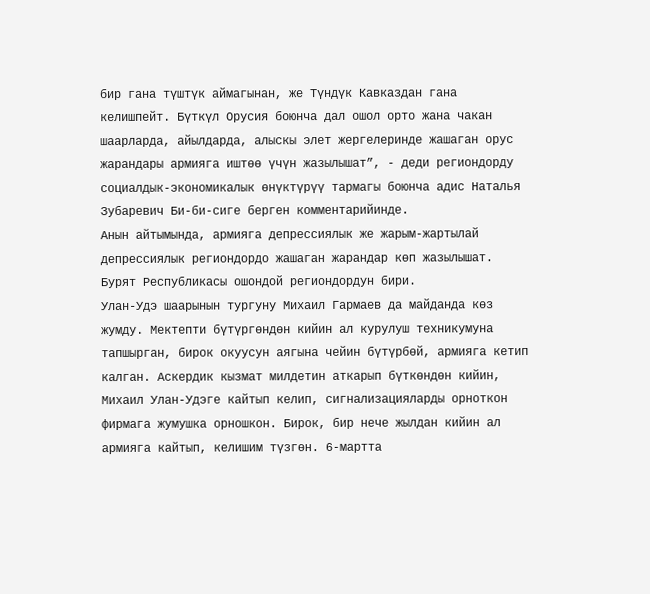бир гана түштүк аймагынан, же Түндүк Кавказдан гана келишпейт. Бүткүл Орусия боюнча дал ошол орто жана чакан шаарларда, айылдарда, алыскы элет жергелеринде жашаган орус жарандары армияга иштөө үчүн жазылышат”, - деди региондорду социалдык-экономикалык өнүктүрүү тармагы боюнча адис Наталья Зубаревич Би-би-сиге берген комментарийинде.
Анын айтымында, армияга депрессиялык же жарым-жартылай депрессиялык региондордо жашаган жарандар көп жазылышат. Бурят Республикасы ошондой региондордун бири.
Улан-Удэ шаарынын тургуну Михаил Гармаев да майданда көз жумду. Мектепти бүтүргөндөн кийин ал курулуш техникумуна тапшырган, бирок окуусун аягына чейин бүтүрбөй, армияга кетип калган. Аскердик кызмат милдетин аткарып бүткөндөн кийин, Михаил Улан-Удэге кайтып келип, сигнализацияларды орноткон фирмага жумушка орношкон. Бирок, бир нече жылдан кийин ал армияга кайтып, келишим түзгөн. 6-мартта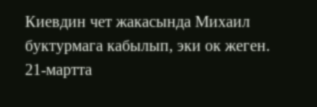Киевдин чет жакасында Михаил буктурмага кабылып, эки ок жеген. 21-мартта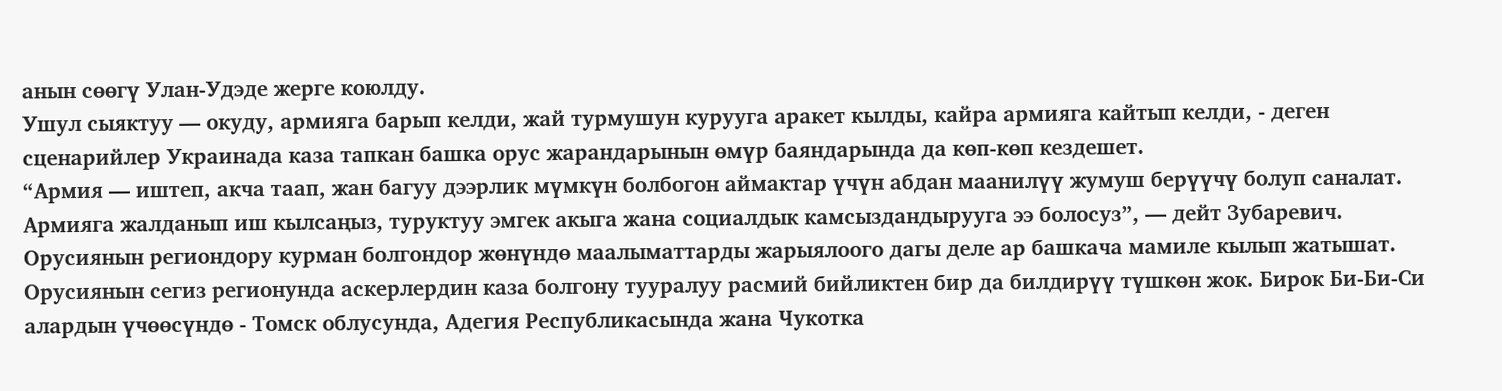анын сөөгү Улан-Удэде жерге коюлду.
Ушул сыяктуу — окуду, армияга барып келди, жай турмушун курууга аракет кылды, кайра армияга кайтып келди, - деген сценарийлер Украинада каза тапкан башка орус жарандарынын өмүр баяндарында да көп-көп кездешет.
“Армия — иштеп, акча таап, жан багуу дээрлик мүмкүн болбогон аймактар үчүн абдан маанилүү жумуш берүүчү болуп саналат. Армияга жалданып иш кылсаңыз, туруктуу эмгек акыга жана социалдык камсыздандырууга ээ болосуз”, — дейт Зубаревич.
Орусиянын региондору курман болгондор жөнүндө маалыматтарды жарыялоого дагы деле ар башкача мамиле кылып жатышат.
Орусиянын сегиз регионунда аскерлердин каза болгону тууралуу расмий бийликтен бир да билдирүү түшкөн жок. Бирок Би-Би-Си алардын үчөөсүндө - Томск облусунда, Адегия Республикасында жана Чукотка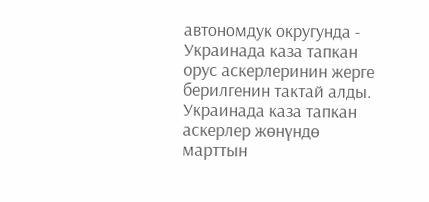автономдук округунда - Украинада каза тапкан орус аскерлеринин жерге берилгенин тактай алды.
Украинада каза тапкан аскерлер жөнүндө марттын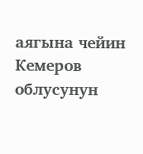аягына чейин Кемеров облусунун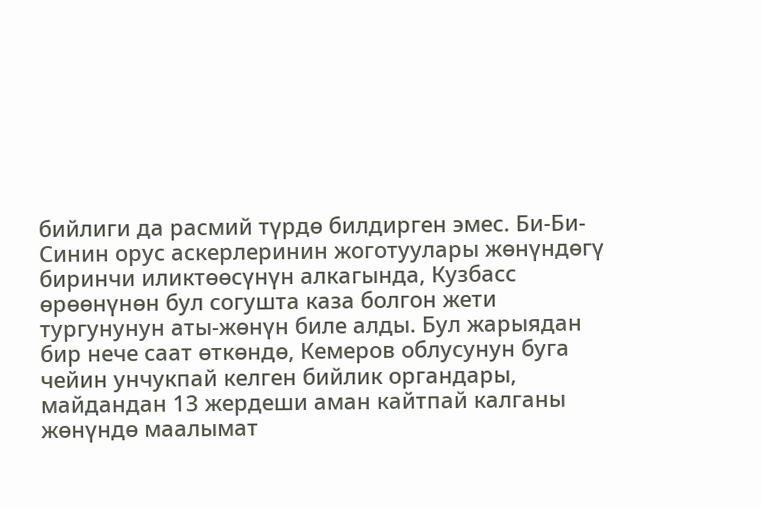бийлиги да расмий түрдө билдирген эмес. Би-Би-Синин орус аскерлеринин жоготуулары жөнүндөгү биринчи иликтөөсүнүн алкагында, Кузбасс өрөөнүнөн бул согушта каза болгон жети тургунунун аты-жөнүн биле алды. Бул жарыядан бир нече саат өткөндө, Кемеров облусунун буга чейин унчукпай келген бийлик органдары, майдандан 13 жердеши аман кайтпай калганы жөнүндө маалымат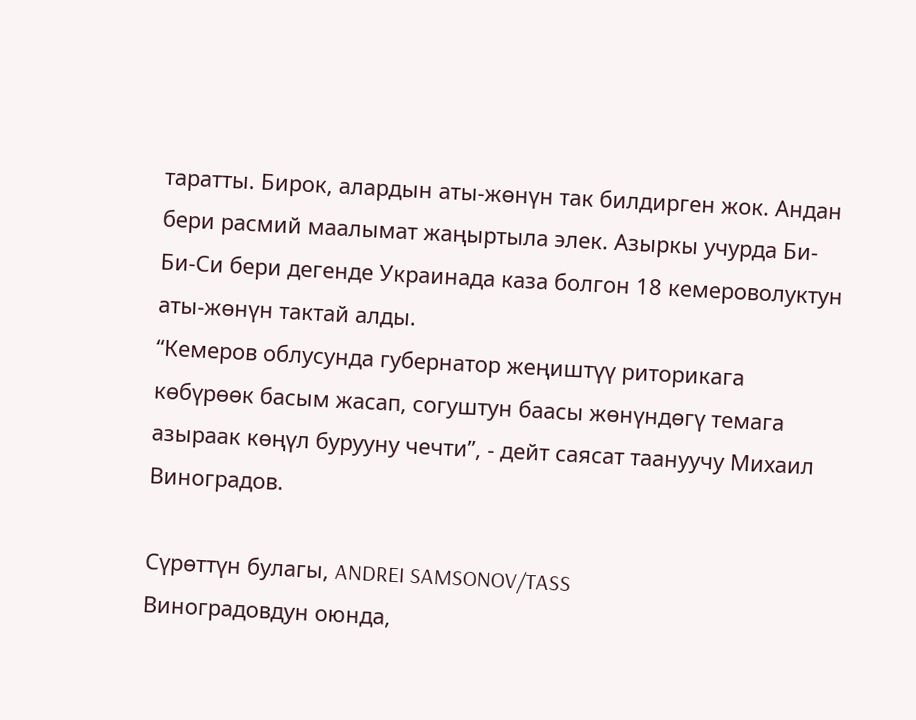таратты. Бирок, алардын аты-жөнүн так билдирген жок. Андан бери расмий маалымат жаңыртыла элек. Азыркы учурда Би-Би-Си бери дегенде Украинада каза болгон 18 кемероволуктун аты-жөнүн тактай алды.
“Кемеров облусунда губернатор жеңиштүү риторикага көбүрөөк басым жасап, согуштун баасы жөнүндөгү темага азыраак көңүл бурууну чечти”, - дейт саясат таануучу Михаил Виноградов.

Сүрөттүн булагы, ANDREI SAMSONOV/TASS
Виноградовдун оюнда,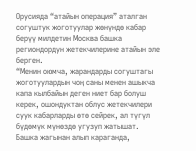Орусияда “атайын операция” аталган согуштук жоготуулар жөнүндө кабар берүү милдетин Москва башка региондордун жетекчилерине атайын эле берген.
“Менин оюмча, жарандарды согуштагы жоготуулардын чоң саны менен ашыкча капа кылбайын деген ниет бар болуш керек, ошондуктан облус жетекчилери суук кабарларды өтө сейрек, ал түгүл бүдөмүк мүнөздө угузуп жатышат. Башка жагынан алып караганда,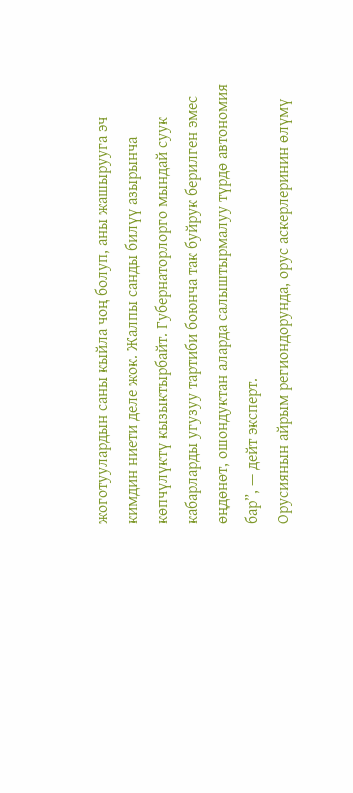жоготуулардын саны кыйла чоң болуп, аны жашырууга эч кимдин ниети деле жок. Жалпы санды билүү азырынча көпчүлүктү кызыктырбайт. Губернаторлорго мындай суук кабарларды угузуу тартиби боюнча так буйрук берилген эмес өңдөнөт, ошондуктан аларда салыштырмалуу түрдө автономия бар”, — дейт эксперт.
Орусиянын айрым региондорунда, орус аскерлеринин өлүмү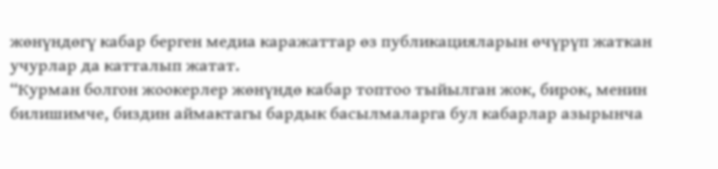жөнүндөгү кабар берген медиа каражаттар өз публикацияларын өчүрүп жаткан учурлар да катталып жатат.
“Курман болгон жоокерлер жөнүндө кабар топтоо тыйылган жок, бирок, менин билишимче, биздин аймактагы бардык басылмаларга бул кабарлар азырынча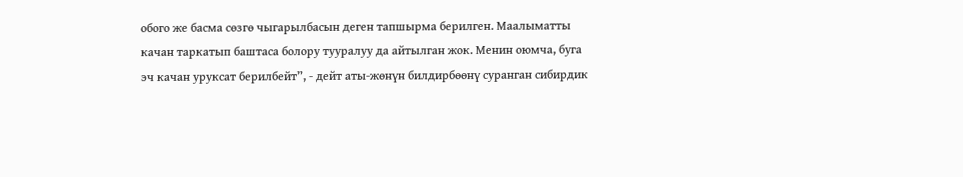обого же басма сөзгө чыгарылбасын деген тапшырма берилген. Маалыматты качан таркатып баштаса болору тууралуу да айтылган жок. Менин оюмча, буга эч качан уруксат берилбейт”, - дейт аты-жөнүн билдирбөөнү суранган сибирдик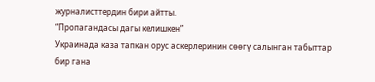журналисттердин бири айтты.
“Пропагандасы дагы келишкен”
Украинада каза тапкан орус аскерлеринин сөөгү салынган табыттар бир гана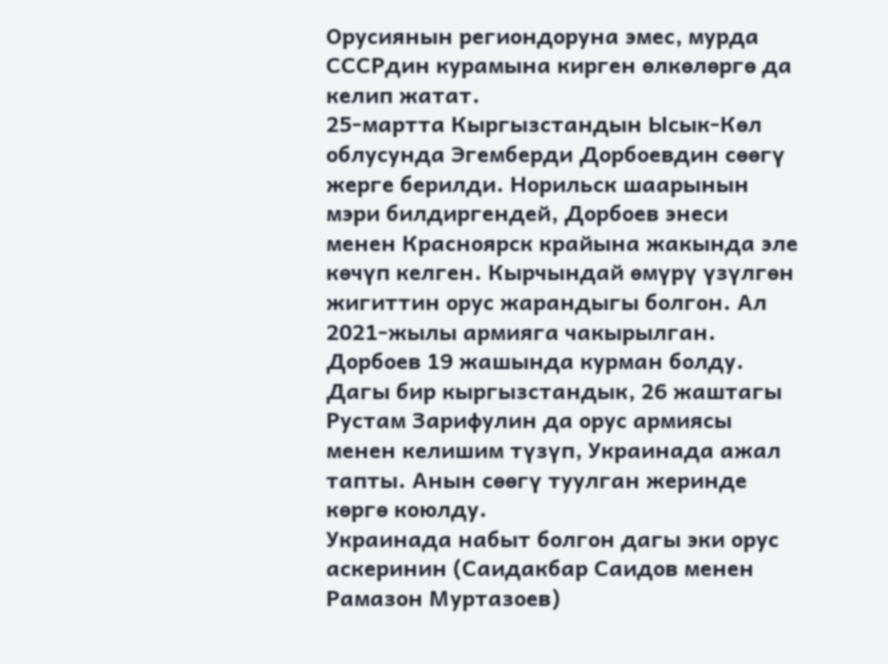Орусиянын региондоруна эмес, мурда СССРдин курамына кирген өлкөлөргө да келип жатат.
25-мартта Кыргызстандын Ысык-Көл облусунда Эгемберди Дорбоевдин сөөгү жерге берилди. Норильск шаарынын мэри билдиргендей, Дорбоев энеси менен Красноярск крайына жакында эле көчүп келген. Кырчындай өмүрү үзүлгөн жигиттин орус жарандыгы болгон. Ал 2021-жылы армияга чакырылган. Дорбоев 19 жашында курман болду.
Дагы бир кыргызстандык, 26 жаштагы Рустам Зарифулин да орус армиясы менен келишим түзүп, Украинада ажал тапты. Анын сөөгү туулган жеринде көргө коюлду.
Украинада набыт болгон дагы эки орус аскеринин (Саидакбар Саидов менен Рамазон Муртазоев)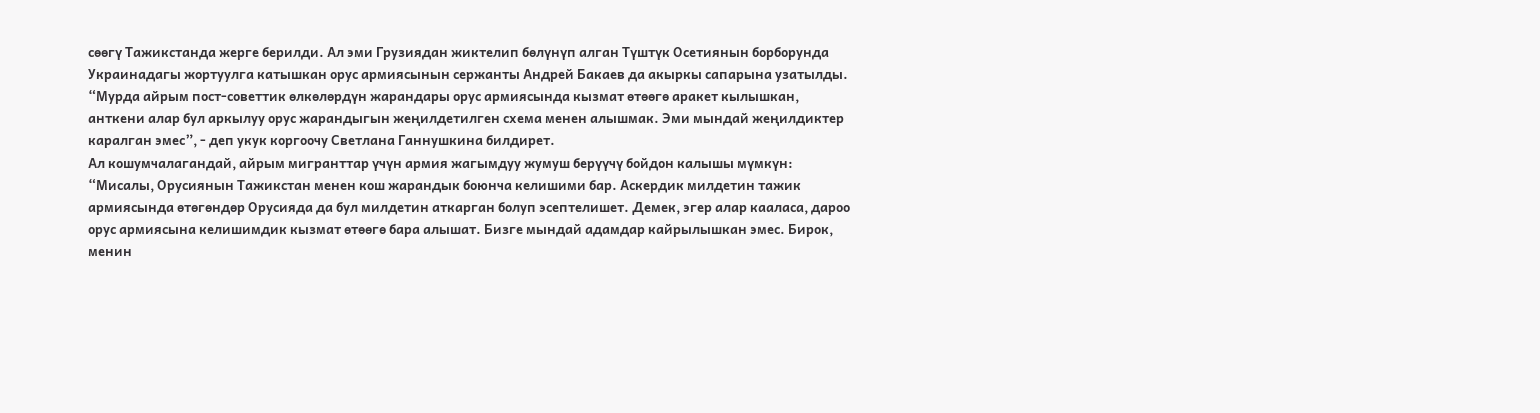сөөгү Тажикстанда жерге берилди. Ал эми Грузиядан жиктелип бөлүнүп алган Түштүк Осетиянын борборунда Украинадагы жортуулга катышкан орус армиясынын сержанты Андрей Бакаев да акыркы сапарына узатылды.
“Мурда айрым пост-советтик өлкөлөрдүн жарандары орус армиясында кызмат өтөөгө аракет кылышкан, анткени алар бул аркылуу орус жарандыгын жеңилдетилген схема менен алышмак. Эми мындай жеңилдиктер каралган эмес”, - деп укук коргоочу Светлана Ганнушкина билдирет.
Ал кошумчалагандай, айрым мигранттар үчүн армия жагымдуу жумуш берүүчү бойдон калышы мүмкүн:
“Мисалы, Орусиянын Тажикстан менен кош жарандык боюнча келишими бар. Аскердик милдетин тажик армиясында өтөгөндөр Орусияда да бул милдетин аткарган болуп эсептелишет. Демек, эгер алар кааласа, дароо орус армиясына келишимдик кызмат өтөөгө бара алышат. Бизге мындай адамдар кайрылышкан эмес. Бирок, менин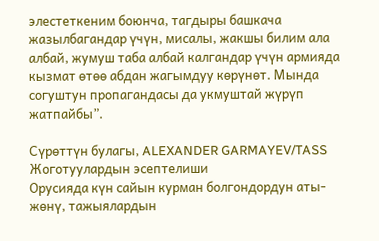элестеткеним боюнча, тагдыры башкача жазылбагандар үчүн, мисалы, жакшы билим ала албай, жумуш таба албай калгандар үчүн армияда кызмат өтөө абдан жагымдуу көрүнөт. Мында согуштун пропагандасы да укмуштай жүрүп жатпайбы”.

Сүрөттүн булагы, ALEXANDER GARMAYEV/TASS
Жоготуулардын эсептелиши
Орусияда күн сайын курман болгондордун аты-жөнү, тажыялардын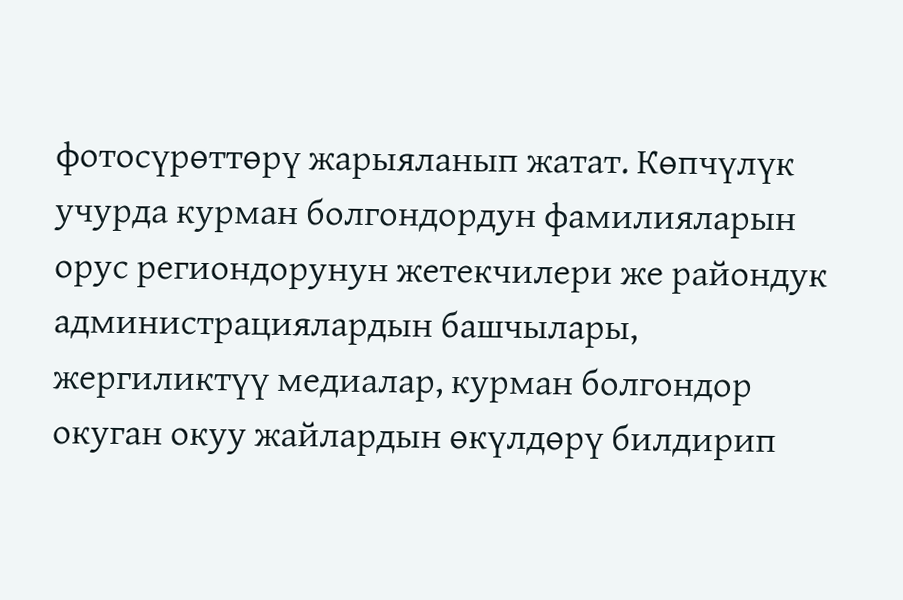фотосүрөттөрү жарыяланып жатат. Көпчүлүк учурда курман болгондордун фамилияларын орус региондорунун жетекчилери же райондук администрациялардын башчылары, жергиликтүү медиалар, курман болгондор окуган окуу жайлардын өкүлдөрү билдирип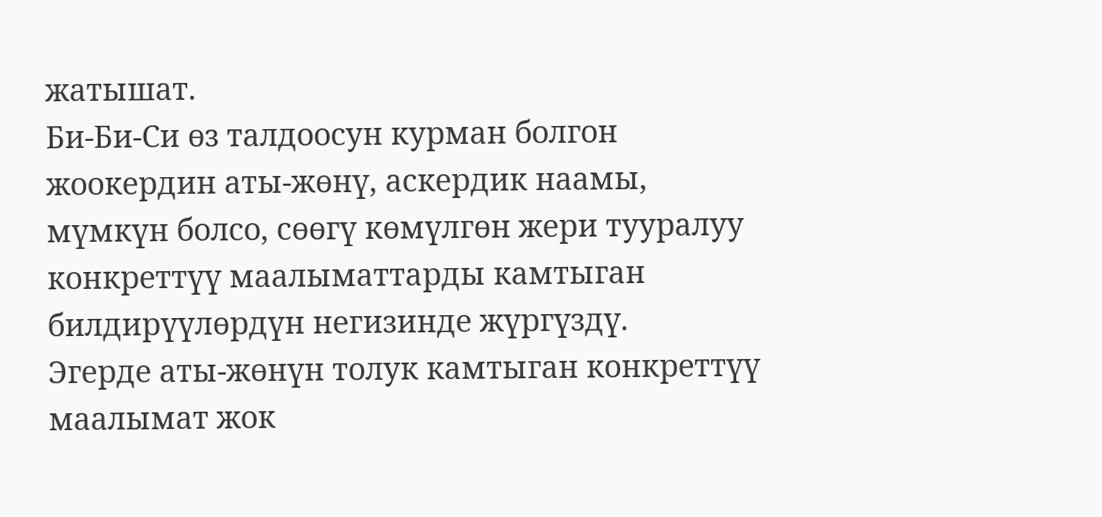жатышат.
Би-Би-Си өз талдоосун курман болгон жоокердин аты-жөнү, аскердик наамы, мүмкүн болсо, сөөгү көмүлгөн жери тууралуу конкреттүү маалыматтарды камтыган билдирүүлөрдүн негизинде жүргүздү.
Эгерде аты-жөнүн толук камтыган конкреттүү маалымат жок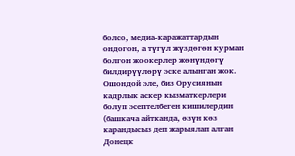болсо, медиа-каражаттардын ондогон, а түгүл жүздөгөн курман болгон жоокерлер жөнүндөгү билдирүүлөрү эске алынган жок. Ошондой эле, биз Орусиянын кадрлык аскер кызматкерлери болуп эсептелбеген кишилердин (башкача айтканда, өзүн көз карандысыз деп жарыялап алган Донецк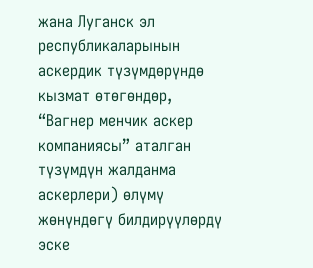жана Луганск эл республикаларынын аскердик түзүмдөрүндө кызмат өтөгөндөр, “Вагнер менчик аскер компаниясы” аталган түзүмдүн жалданма аскерлери) өлүмү жөнүндөгү билдирүүлөрдү эске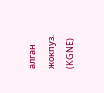алган жокпуз. (KGNE)